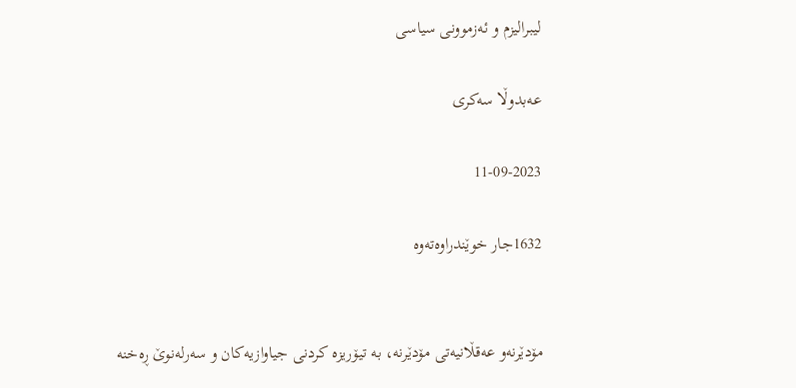لیبرالیزم و ئه‌زموونى سیاسى

عەبدوڵا سەکری

11-09-2023

1632جار خوێندراوەتەوە


مۆدێرنه‌و عه‌قڵانیه‌تى مۆدێرنه‌، به‌ تیۆریزه‌ كردنى جیاوازیه‌كان و سه‌رله‌نوێ ڕه‌خنه‌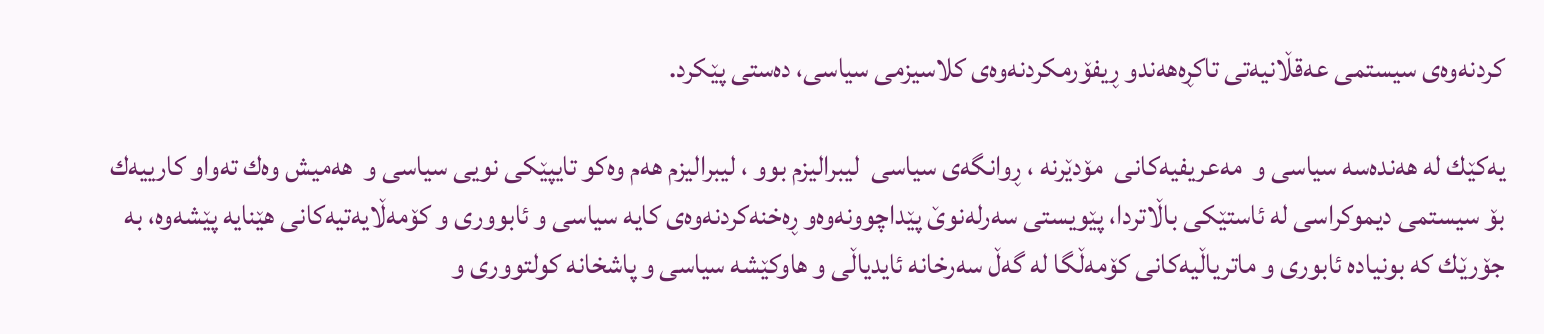كردنه‌وه‌ى سیستمى عه‌قڵانیه‌تى تاكڕه‌هه‌ندو ڕیفۆرمكردنه‌وه‌ى كلاسیزمى سیاسى، ده‌ستى پێكرد.

یه‌كێك له‌ هه‌نده‌سه‌ سیاسى و  مه‌عریفیه‌كانى  مۆدێرنه‌ ، ڕوانگه‌ى سیاسى  لیبرالیزم بوو ، لیبرالیزم هه‌م وه‌كو تایپێكى نویى سیاسى و  هه‌میش وه‌ك ته‌واو كارییه‌ك  بۆ سیستمى دیموكراسى له‌ ئاستێكى باڵاتردا، پێویستى سه‌رله‌نوێ پێداچوونه‌وه‌و ڕه‌خنه‌كردنه‌وه‌ى كایه‌ سیاسى و ئابوورى و كۆمه‌ڵایه‌تیه‌كانى هێنایه‌ پێشه‌وه‌، به‌ جۆرێك كه‌ بونیاده‌ ئابورى و ماتریاڵیه‌كانى كۆمه‌ڵگا له‌ گه‌ڵ سه‌رخانه‌ ئایدیاڵى و هاوكێشه‌ سیاسى و پاشخانه‌ كولتوورى و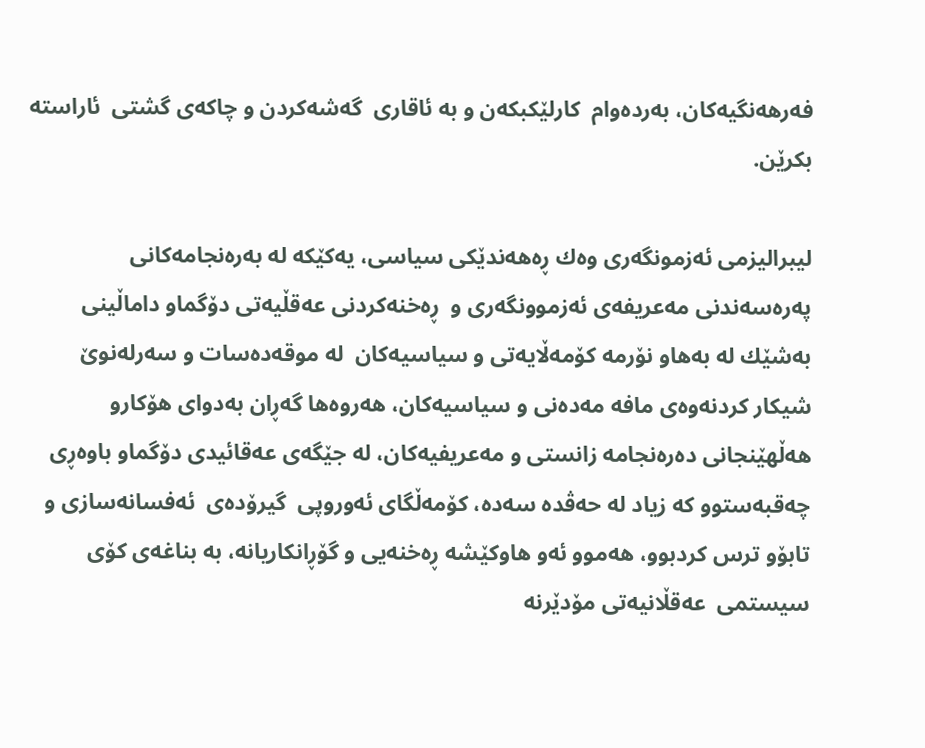فه‌رهه‌نگیه‌كان، به‌رده‌وام  كارلێكبكه‌ن و به‌ ئاقارى  گه‌شه‌كردن و چاكه‌ى گشتى  ئاراسته‌ بكرێن.

لیبرالیزمى ئه‌زمونگه‌رى وه‌ك ڕه‌هه‌ندێكى سیاسى، یه‌كێكه‌ له‌ به‌ره‌نجامه‌كانى  په‌ره‌سه‌ندنى مه‌عریفه‌ى ئه‌زموونگه‌رى و  ڕه‌خنه‌كردنى عه‌قڵیه‌تى دۆگماو داماڵینى  به‌شێك له‌ به‌هاو نۆرمه‌ كۆمه‌ڵایه‌تى و سیاسیه‌كان  له‌ موقه‌ده‌سات و سه‌رله‌نوێ شیكار كردنه‌وه‌ى مافه‌ مه‌ده‌نى و سیاسیه‌كان، هه‌روه‌ها گه‌ڕان به‌دواى هۆكارو هه‌ڵهێنجانى ده‌ره‌نجامه‌ زانستى و مه‌عریفیه‌كان، له‌ جێگه‌ى عه‌قائیدى دۆگماو باوه‌ڕى چه‌قبه‌ستوو كه‌ زیاد له‌ حه‌ڤده‌ سه‌ده‌، كۆمه‌ڵگاى ئه‌وروپى  گیرۆده‌ى  ئه‌فسانه‌سازى و تابۆو ترس كردبوو، هه‌موو ئه‌و هاوكێشه‌ ڕه‌خنه‌یى و گۆڕانكاریانه‌، به‌ بناغه‌ى كۆى سیستمى  عه‌قڵانیه‌تى مۆدێرنه‌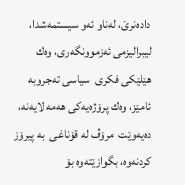داده‌نرێ، له‌ناو ئه‌و سیستمه‌شدا، لیبرالیزمى ئه‌زموونگه‌رى، وه‌ك هێلێكى فكرى  سیاسى ته‌جروبه‌ ئامێز، وه‌ك پرۆژه‌یه‌كى هه‌مه‌ لایه‌نه‌، ده‌یه‌وێت  مرۆڤ له‌ قۆناغى  به‌ پیرۆز كردنه‌وه‌، بگوازێته‌وه‌ بۆ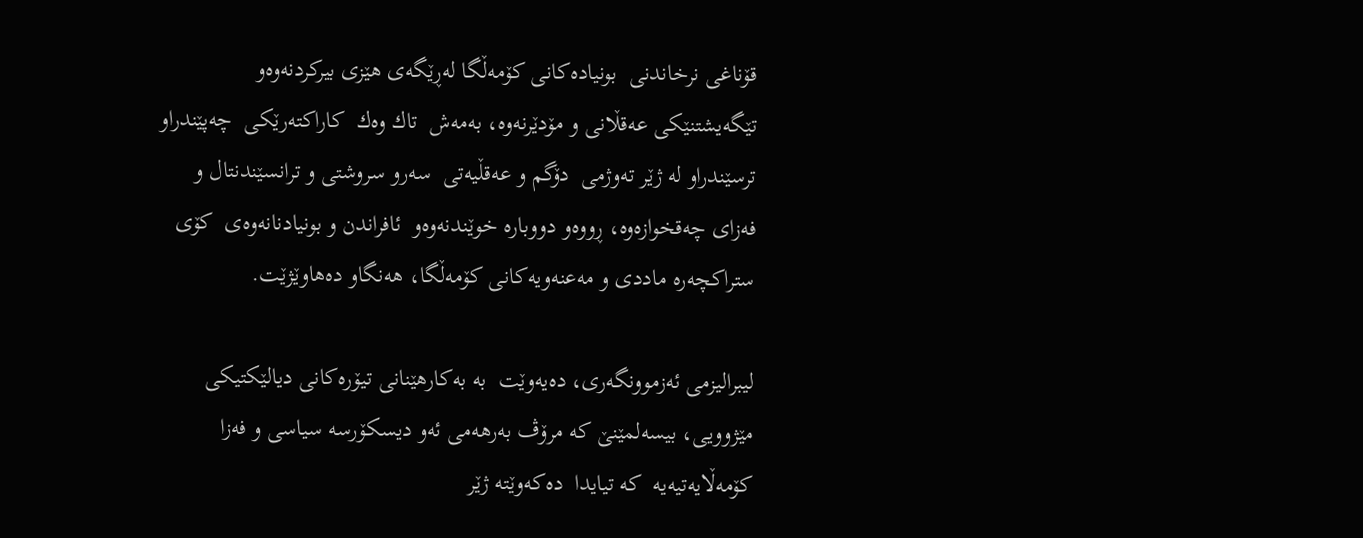قۆناغى نرخاندنى  بونیاده‌كانى كۆمه‌ڵگا له‌ڕێگه‌ى هێزى بیركردنه‌وه‌و تێگه‌یشتنێكى عه‌قڵانى و مۆدێرنه‌وه‌، به‌مه‌ش  تاك وه‌ك  كاراكته‌رێكى  چه‌پێندراو ترسێندراو له‌ ژێر ته‌وژمى  دۆگم و عه‌قڵیه‌تى  سه‌رو سروشتى و ترانسێندنتال و فه‌زاى چه‌قخوازه‌وه‌، ڕووه‌و دووباره‌ خوێندنه‌وه‌و  ئافراندن و بونیادنانه‌وه‌ى  كۆى ستراكچه‌ره‌ ماددى و مه‌عنه‌ویه‌كانى كۆمه‌ڵگا، هه‌نگاو ده‌هاوێژێت.

لیبرالیزمى ئه‌زموونگه‌رى، ده‌یه‌وێت  به‌ به‌كارهێنانى تیۆره‌كانى دیالێكتیكى مێژوویى، بیسه‌لمێنێ كه‌ مرۆڤ به‌رهه‌مى ئه‌و دیسكۆرسه‌ سیاسى و فه‌زا كۆمه‌ڵایه‌تیه‌یه‌  كه‌ تیایدا  ده‌كه‌وێته‌ ژێر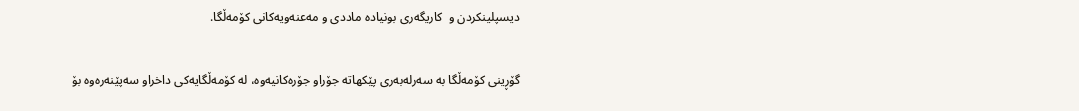دیسپلینكردن و  كاریگه‌رى بونیاده‌ ماددى و مه‌عنه‌ویه‌كانى كۆمه‌ڵگا.

گۆڕینى كۆمه‌ڵگا به‌ سه‌رله‌به‌رى پێكهاته‌ جۆراو جۆره‌كانیه‌وه‌، له‌ كۆمه‌ڵگایه‌كى داخراو سه‌پێنه‌ره‌وه‌ بۆ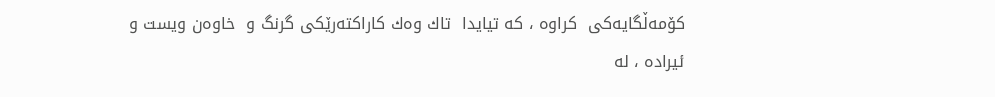كۆمه‌ڵگایه‌كى  كراوه‌ ، كه‌ تیایدا  تاك وه‌ك كاراكته‌رێكى گرنگ و  خاوه‌ن ویست و ئیراده‌ ، له‌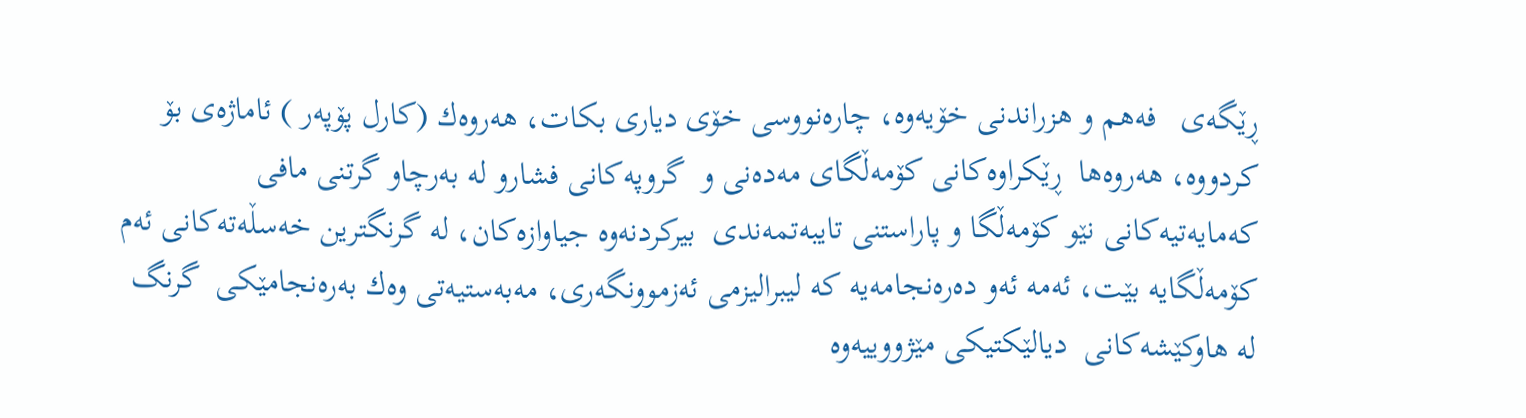ڕێگه‌ى   فه‌هم و هزراندنى خۆیه‌وه‌، چاره‌نووسى خۆى دیارى بكات، هه‌روه‌ك (كارل پۆپه‌ر ) ئاماژه‌ى بۆ كردووه‌، هه‌روه‌ها  ڕێكراوه‌كانى كۆمه‌ڵگاى مه‌ده‌نى و  گروپه‌كانى فشارو له‌ به‌رچاو گرتنى مافى كه‌مایه‌تیه‌كانى نێو كۆمه‌ڵگا و پاراستنى تایبه‌تمه‌ندى  بیركردنه‌وه‌ جیاوازه‌كان، له‌ گرنگترین خه‌سڵه‌ته‌كانى ئه‌م كۆمه‌ڵگایه‌ بێت، ئه‌مه‌ ئه‌و ده‌ره‌نجامه‌یه‌ كه‌ لیبرالیزمى ئه‌زموونگه‌رى، مه‌به‌ستیه‌تى وه‌ك به‌ره‌نجامێكى  گرنگ  له‌ هاوكێشه‌كانى  دیالێكتیكى مێژووییه‌وه‌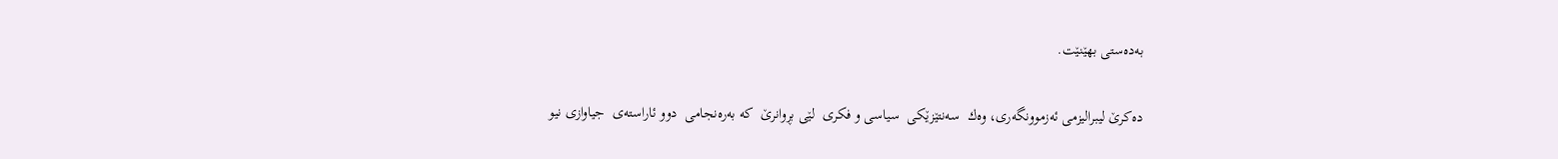به‌ده‌ستى بهێنێت.

ده‌كرێ لیبرالیزمى ئه‌زموونگه‌رى، وه‌ك  سه‌نتێزێكى  سیاسى و فكرى  لێى بڕوانرێ  كه‌ به‌ره‌نجامى  دوو ئاراسته‌ى  جیاوازى نیو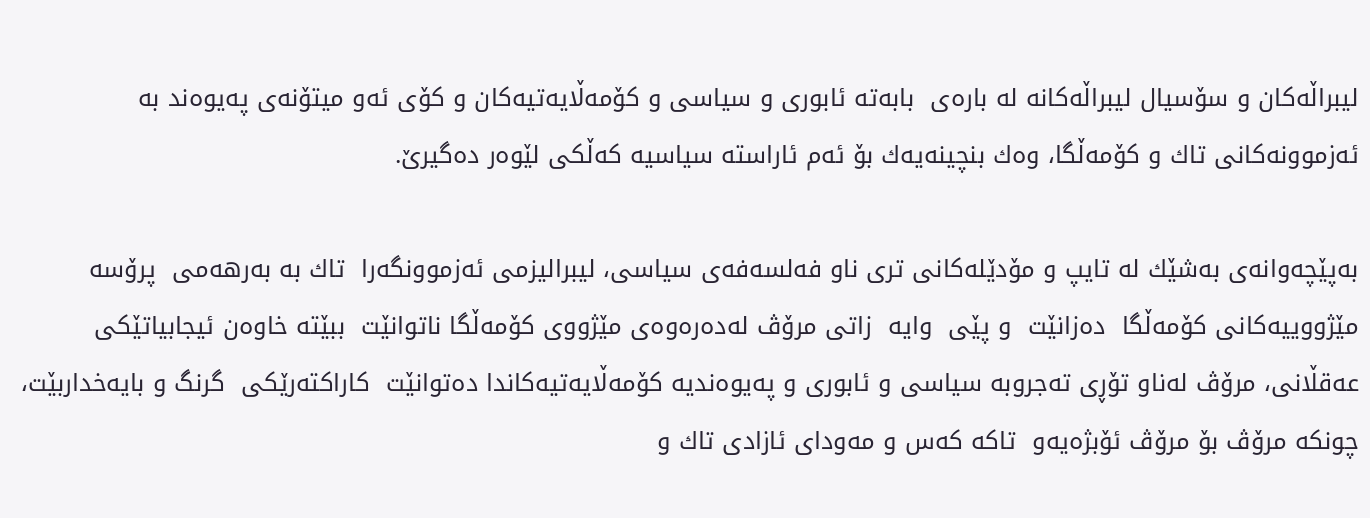لیبراڵه‌كان و سۆسیال لیبراڵه‌كانه‌ له‌ باره‌ى  بابه‌ته‌ ئابورى و سیاسى و كۆمه‌ڵایه‌تیه‌كان و كۆى ئه‌و میتۆنه‌ى په‌یوه‌ند به‌ ئه‌زموونه‌كانى تاك و كۆمه‌ڵگا، وه‌ك بنچینه‌یه‌ك بۆ ئه‌م ئاراسته‌ سیاسیه‌ كه‌ڵكى لێوه‌ر ده‌گیرێ.

به‌پێچه‌وانه‌ى به‌شێك له‌ تایپ و مۆدێله‌كانى ترى ناو فه‌لسه‌فه‌ى سیاسى، لیبرالیزمى ئه‌زموونگه‌را  تاك به‌ به‌رهه‌مى  پرۆسه‌ مێژووییه‌كانى كۆمه‌ڵگا  ده‌زانێت  و پێى  وایه‌  زاتى مرۆڤ له‌ده‌ره‌وه‌ى مێژووى كۆمه‌ڵگا ناتوانێت  ببێته‌ خاوه‌ن ئیجابیاتێكى عه‌قڵانى، مرۆڤ له‌ناو تۆڕى ته‌جروبه‌ سیاسى و ئابورى و په‌یوه‌ندیه‌ كۆمه‌ڵایه‌تیه‌كاندا ده‌توانێت  كاراكته‌رێكى  گرنگ و بایه‌خداربێت، چونكه‌ مرۆڤ بۆ مرۆڤ ئۆبژه‌یه‌و  تاكه‌ كه‌س و مه‌وداى ئازادى تاك و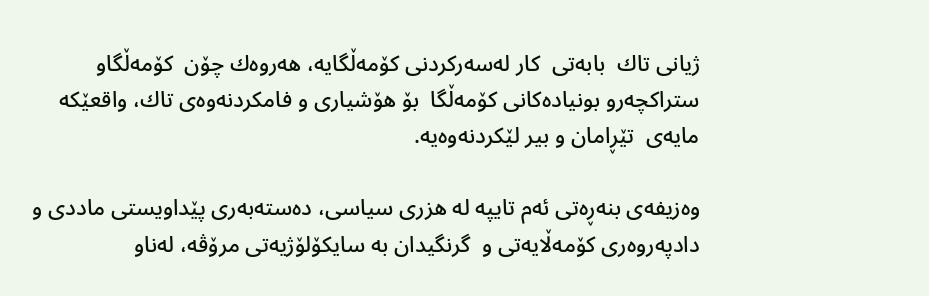ژیانى تاك  بابه‌تى  كار له‌سه‌ركردنى كۆمه‌ڵگایه‌، هه‌روه‌ك چۆن  كۆمه‌ڵگاو ستراكچه‌رو بونیاده‌كانى كۆمه‌ڵگا  بۆ هۆشیارى و فامكردنه‌وه‌ى تاك، واقعێكه‌  مایه‌ى  تێڕامان و بیر لێكردنه‌وه‌یه‌.

وه‌زیفه‌ى بنه‌ڕه‌تى ئه‌م تایپه‌ له‌ هزرى سیاسى، ده‌سته‌به‌رى پێداویستى ماددى و دادپه‌روه‌رى كۆمه‌ڵایه‌تى و  گرنگیدان به‌ سایكۆلۆژیه‌تى مرۆڤه‌، له‌ناو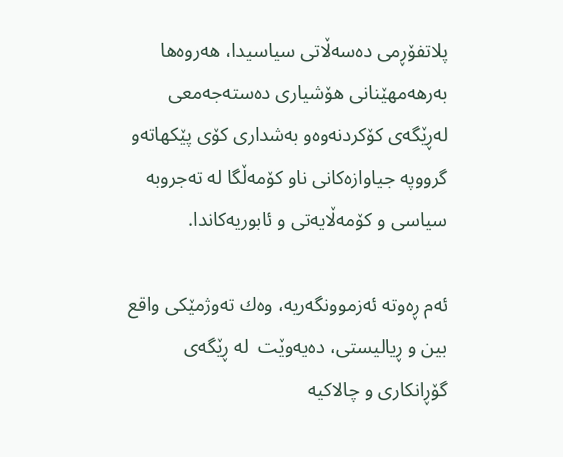پلاتفۆڕمى ده‌سه‌ڵاتى سیاسیدا، هه‌روه‌ها به‌رهه‌مهێنانى هۆشیارى ده‌سته‌جه‌معى له‌ڕێگه‌ى كۆكردنه‌وه‌و به‌شدارى كۆى پێكهاته‌و گرووپه‌ جیاوازه‌كانى ناو كۆمه‌ڵگا له‌ ته‌جروبه‌ سیاسى و كۆمه‌ڵایه‌تى و ئابوریه‌كاندا.

ئه‌م ڕه‌وته‌ ئه‌زموونگه‌ریه‌، وه‌ك ته‌وژمێكى واقع بین و ڕیالیستى، ده‌یه‌وێت  له‌ ڕێگه‌ى گۆڕانكارى و چالاكیه‌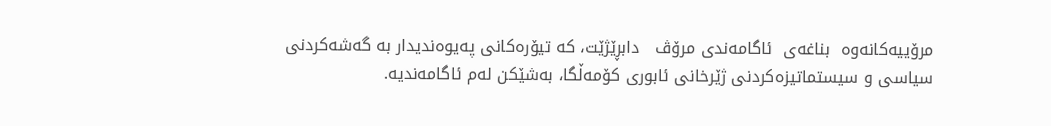مرۆییه‌كانه‌وه‌  بناغه‌ى  ئاگامه‌ندى مرۆڤ   دابڕێژێت، كه‌ تیۆره‌كانى په‌یوه‌ندیدار به‌ گه‌شه‌كردنى سیاسى و سیستماتیزه‌كردنى ژێرخانى ئابورى كۆمه‌ڵگا، به‌شێكن له‌م ئاگامه‌ندیه‌.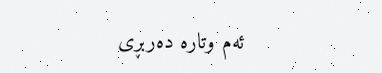ئەم وتارە دەربڕی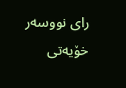رای نووسەر خۆیەتی